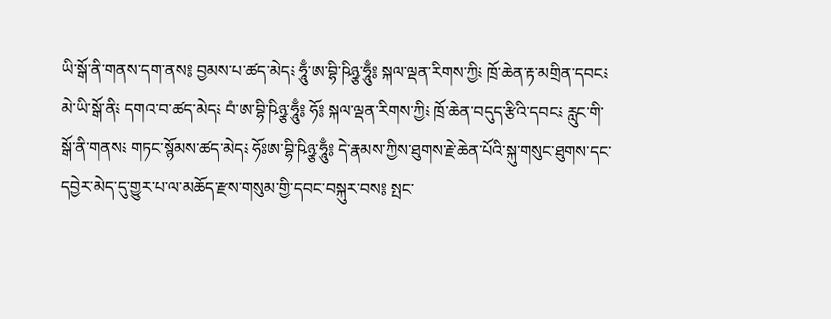ཡི་སྒོ་ནི་གནས་དག་ནས༔ བྱམས་པ་ཚད་མེད༴ ཧཱུྃ་ཨ་བྷི་ཥིཉྩ་ཧཱུྃ༔ སྐལ་ལྡན་རིགས་ཀྱི༴ ཁྲོ་ཆེན་རྟ་མགྲིན་དབང༴ མེ་ཡི་སྒོ་ནི༴ དགའ་བ་ཚད་མེད༴ བཾ་ཨ་བྷི་ཥིཉྩ་ཧཱུྃ༔ ཧོ༔ སྐལ་ལྡན་རིགས་ཀྱི༴ ཁྲོ་ཆེན་བདུད་རྩིའི་དབང༴ རླུང་གི་སྒོ་ནི་གནས༴ གཏང་སྙོམས་ཚད་མེད༴ ཧོཿཨ་བྷི་ཥིཉྩ་ཧཱུྃ༔ དེ་རྣམས་ཀྱིས་ཐུགས་རྗེ་ཆེན་པོའི་སྐུ་གསུང་ཐུགས་དང་དབྱེར་མེད་དུ་གྱུར་པ་ལ་མཆོད་རྫས་གསུམ་གྱི་དབང་བསྐུར་བས༔ སྤང་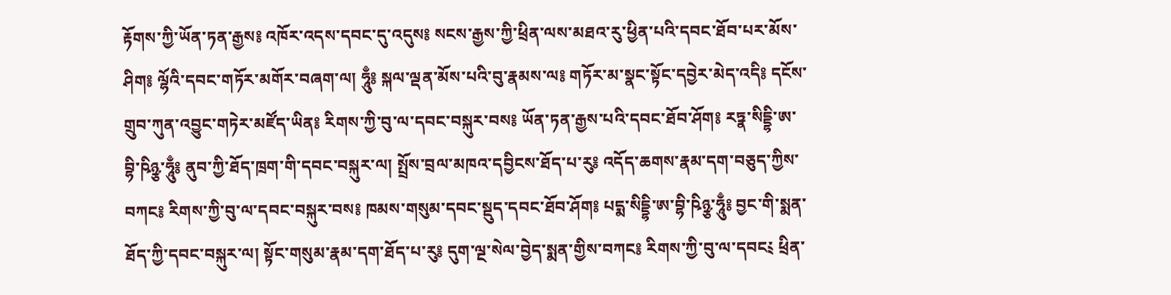རྟོགས་ཀྱི་ཡོན་ཏན་རྒྱས༔ འཁོར་འདས་དབང་དུ་འདུས༔ སངས་རྒྱས་ཀྱི་ཕྲིན་ལས་མཐའ་རུ་ཕྱིན་པའི་དབང་ཐོབ་པར་མོས་ཤིག༔ ལྷོའི་དབང་གཏོར་མགོར་བཞག་ལ། ཧཱུྃ༔ སྐལ་ལྡན་མོས་པའི་བུ་རྣམས་ལ༔ གཏོར་མ་སྣང་སྟོང་དབྱེར་མེད་འདི༔ དངོས་གྲུབ་ཀུན་འབྱུང་གཏེར་མཛོད་ཡིན༔ རིགས་ཀྱི་བུ་ལ་དབང་བསྐུར་བས༔ ཡོན་ཏན་རྒྱས་པའི་དབང་ཐོབ་ཤོག༔ རཏྣ་སིདྡྷི་ཨ་བྷི་ཥིཉྩ་ཧཱུྃ༔ ནུབ་ཀྱི་ཐོད་ཁྲག་གི་དབང་བསྐུར་ལ། སྤྲོས་བྲལ་མཁའ་དབྱིངས་ཐོད་པ་རུ༔ འདོད་ཆགས་རྣམ་དག་བཅུད་ཀྱིས་བཀང༔ རིགས་ཀྱི་བུ་ལ་དབང་བསྐུར་བས༔ ཁམས་གསུམ་དབང་སྡུད་དབང་ཐོབ་ཤོག༔ པདྨ་སིདྡྷི་ཨ་བྷི་ཥིཉྩ་ཧཱུྃ༔ བྱང་གི་སྨན་ཐོད་ཀྱི་དབང་བསྐུར་ལ། སྟོང་གསུམ་རྣམ་དག་ཐོད་པ་རུ༔ དུག་ལྔ་སེལ་བྱེད་སྨན་གྱིས་བཀང༔ རིགས་ཀྱི་བུ་ལ་དབང༴ ཕྲིན་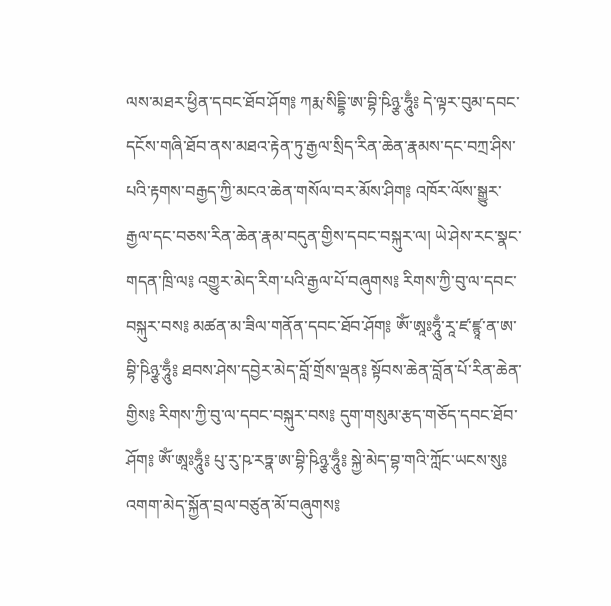ལས་མཐར་ཕྱིན་དབང་ཐོབ་ཤོག༔ ཀརྨ་སིདྡྷི་ཨ་བྷི་ཥིཉྩ་ཧཱུྃ༔ དེ་ལྟར་བུམ་དབང་དངོས་གཞི་ཐོབ་ནས་མཐའ་རྟེན་ཏུ་རྒྱལ་སྲིད་རིན་ཆེན་རྣམས་དང་བཀྲ་ཤིས་པའི་རྟགས་བརྒྱད་ཀྱི་མངའ་ཆེན་གསོལ་བར་མོས་ཤིག༔ འཁོར་ལོས་སྒྱུར་རྒྱལ་དང་བཅས་རིན་ཆེན་རྣམ་བདུན་གྱིས་དབང་བསྐུར་ལ། ཡེ་ཤེས་རང་སྣང་གདན་ཁྲི་ལ༔ འགྱུར་མེད་རིག་པའི་རྒྱལ་པོ་བཞུགས༔ རིགས་ཀྱི་བུ་ལ་དབང་བསྐུར་བས༔ མཚན་མ་ཟིལ་གནོན་དབང་ཐོབ་ཤོག༔ ཨོཾ་ཨཱཿཧཱུྃ་རཱ་ཛ་ཛྙཱ་ན་ཨ་བྷི་ཥིཉྩ་ཧཱུྃ༔ ཐབས་ཤེས་དབྱེར་མེད་བློ་གྲོས་ལྡན༔ སྟོབས་ཆེན་བློན་པོ་རིན་ཆེན་གྱིས༔ རིགས་ཀྱི་བུ་ལ་དབང་བསྐུར་བས༔ དུག་གསུམ་རྩད་གཅོད་དབང་ཐོབ་ཤོག༔ ཨོཾ་ཨཱཿཧཱུྃ༔ པུ་རུ་ཥ་རཏྣ་ཨ་བྷི་ཥིཉྩ་ཧཱུྃ༔ སྐྱེ་མེད་བྷ་གའི་ཀློང་ཡངས་སུ༔ འགག་མེད་སྐྱོན་བྲལ་བཙུན་མོ་བཞུགས༔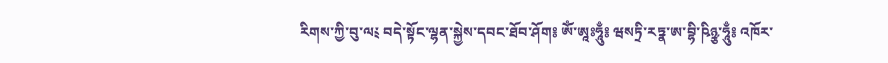རིགས་ཀྱི་བུ་ལ༴ བདེ་སྟོང་ལྷན་སྐྱེས་དབང་ཐོབ་ཤོག༔ ཨོཾ་ཨཱཿཧཱུྃ༔ ཝསཏྲི་རཏྣ་ཨ་བྷི་ཥིཉྩ་ཧཱུྃ༔ འཁོར་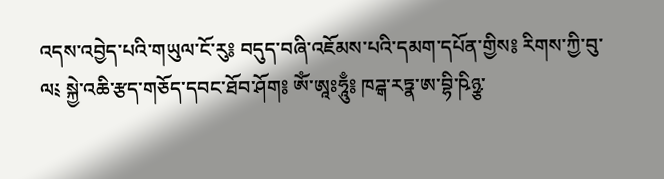འདས་འབྱེད་པའི་གཡུལ་ངོ་རུ༔ བདུད་བཞི་འཇོམས་པའི་དམག་དཔོན་གྱིས༔ རིགས་ཀྱི་བུ་ལ༴ སྐྱེ་འཆི་རྩད་གཅོད་དབང་ཐོབ་ཤོག༔ ཨོཾ་ཨཱཿཧཱུྃ༔ ཁཌྒ་རཏྣ་ཨ་བྷི་ཥིཉྩ་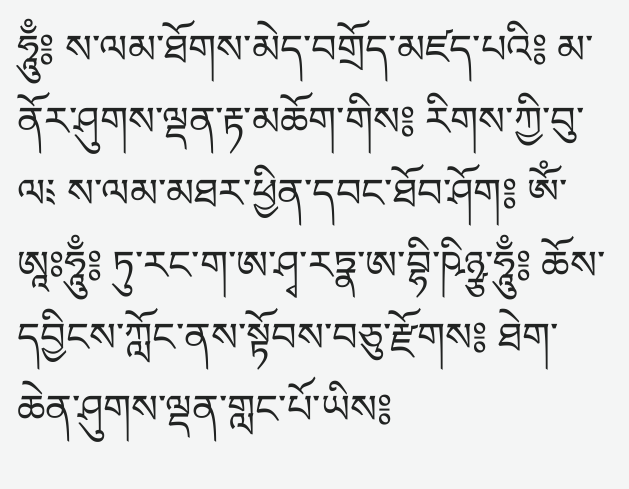ཧཱུྃ༔ ས་ལམ་ཐོགས་མེད་བགྲོད་མཛད་པའི༔ མ་ནོར་ཤུགས་ལྡན་རྟ་མཆོག་གིས༔ རིགས་ཀྱི་བུ་ལ༴ ས་ལམ་མཐར་ཕྱིན་དབང་ཐོབ་ཤོག༔ ཨོཾ་ཨཱཿཧཱུྃ༔ ཏུ་རང་ག་ཨ་ཤྭ་རཏྣ་ཨ་བྷི་ཥིཉྩ་ཧཱུྃ༔ ཆོས་དབྱིངས་ཀློང་ནས་སྟོབས་བཅུ་རྫོགས༔ ཐེག་ཆེན་ཤུགས་ལྡན་གླང་པོ་ཡིས༔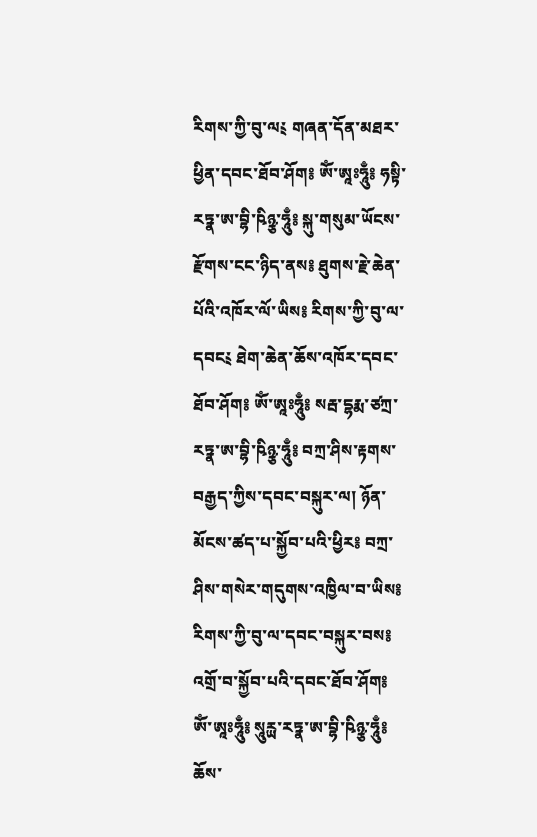རིགས་ཀྱི་བུ་ལ༴ གཞན་དོན་མཐར་ཕྱིན་དབང་ཐོབ་ཤོག༔ ཨོཾ་ཨཱཿཧཱུྃ༔ ཧསྟི་རཏྣ་ཨ་བྷི་ཥིཉྩ་ཧཱུྃ༔ སྐུ་གསུམ་ཡོངས་རྫོགས་ངང་ཉིད་ནས༔ ཐུགས་རྗེ་ཆེན་པོའི་འཁོར་ལོ་ཡིས༔ རིགས་ཀྱི་བུ་ལ་དབང༴ ཐེག་ཆེན་ཆོས་འཁོར་དབང་ཐོབ་ཤོག༔ ཨོཾ་ཨཱཿཧཱུྃ༔ སརྦ་དྷརྨ་ཙཀྲ་རཏྣ་ཨ་བྷི་ཥིཉྩ་ཧཱུྃ༔ བཀྲ་ཤིས་རྟགས་བརྒྱད་ཀྱིས་དབང་བསྐུར་ལ། ཉོན་མོངས་ཚད་པ་སྐྱོབ་པའི་ཕྱིར༔ བཀྲ་ཤིས་གསེར་གདུགས་འཁྱིལ་བ་ཡིས༔ རིགས་ཀྱི་བུ་ལ་དབང་བསྐུར་བས༔ འགྲོ་བ་སྐྱོབ་པའི་དབང་ཐོབ་ཤོག༔ ཨོཾ་ཨཱཿཧཱུྃ༔ སཱུརྻ་རཏྣ་ཨ་བྷི་ཥིཉྩ་ཧཱུྃ༔ ཆོས་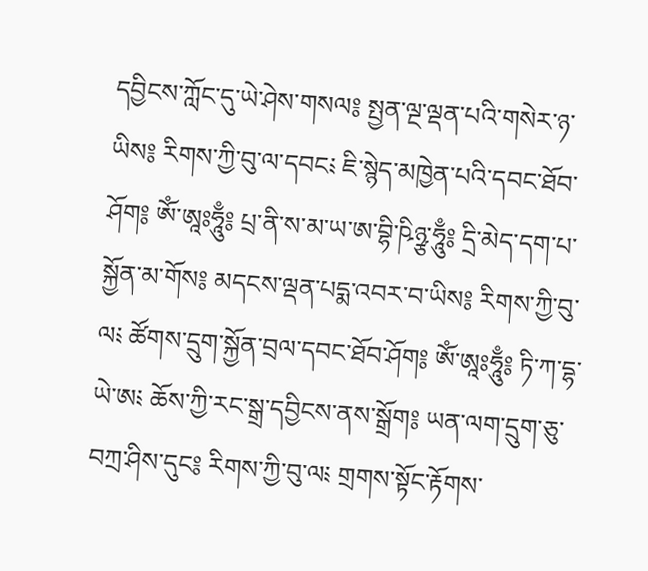དབྱིངས་ཀློང་དུ་ཡེ་ཤེས་གསལ༔ སྤྱན་ལྔ་ལྡན་པའི་གསེར་ཉ་ཡིས༔ རིགས་ཀྱི་བུ་ལ་དབང༴ ཇི་སྙེད་མཁྱེན་པའི་དབང་ཐོབ་ཤོག༔ ཨོཾ་ཨཱཿཧཱུྃ༔ པྲ་ནི་ས་མ་ཡ་ཨ་བྷི་ཥིཉྩ་ཧཱུྃ༔ དྲི་མེད་དག་པ་སྐྱོན་མ་གོས༔ མདངས་ལྡན་པདྨ་འབར་བ་ཡིས༔ རིགས་ཀྱི་བུ་ལ༴ ཚོགས་དྲུག་སྐྱོན་བྲལ་དབང་ཐོབ་ཤོག༔ ཨོཾ་ཨཱཿཧཱུྃ༔ ཏི་ཀ་དྷ་ཡེ་ཨ༴ ཆོས་ཀྱི་རང་སྒྲ་དབྱིངས་ནས་སྒྲོག༔ ཡན་ལག་དྲུག་ཅུ་བཀྲ་ཤིས་དུང༔ རིགས་ཀྱི་བུ་ལ༴ གྲགས་སྟོང་རྟོགས་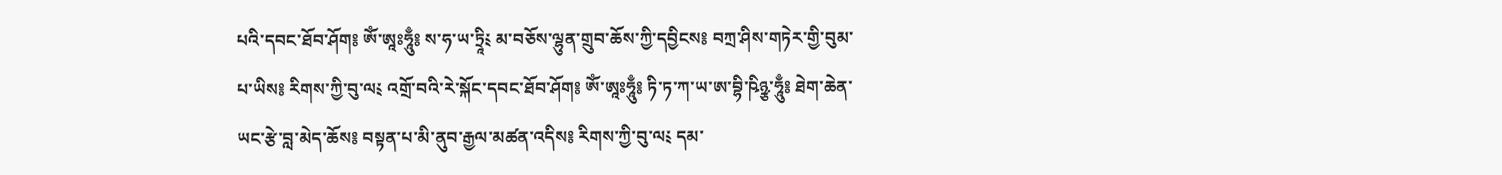པའི་དབང་ཐོབ་ཤོག༔ ཨོཾ་ཨཱཿཧཱུྃ༔ ས་ཧ་ཡ་ཏྲཱི༴ མ་བཅོས་ལྷུན་གྲུབ་ཆོས་ཀྱི་དབྱིངས༔ བཀྲ་ཤིས་གཏེར་གྱི་བུམ་པ་ཡིས༔ རིགས་ཀྱི་བུ་ལ༴ འགྲོ་བའི་རེ་སྐོང་དབང་ཐོབ་ཤོག༔ ཨོཾ་ཨཱཿཧཱུྃ༔ ཏི་ཏ་ཀ་ཡ་ཨ་བྷི་ཥིཉྩ་ཧཱུྃ༔ ཐེག་ཆེན་ཡང་རྩེ་བླ་མེད་ཆོས༔ བསྟན་པ་མི་ནུབ་རྒྱལ་མཚན་འདིས༔ རིགས་ཀྱི་བུ་ལ༴ དམ་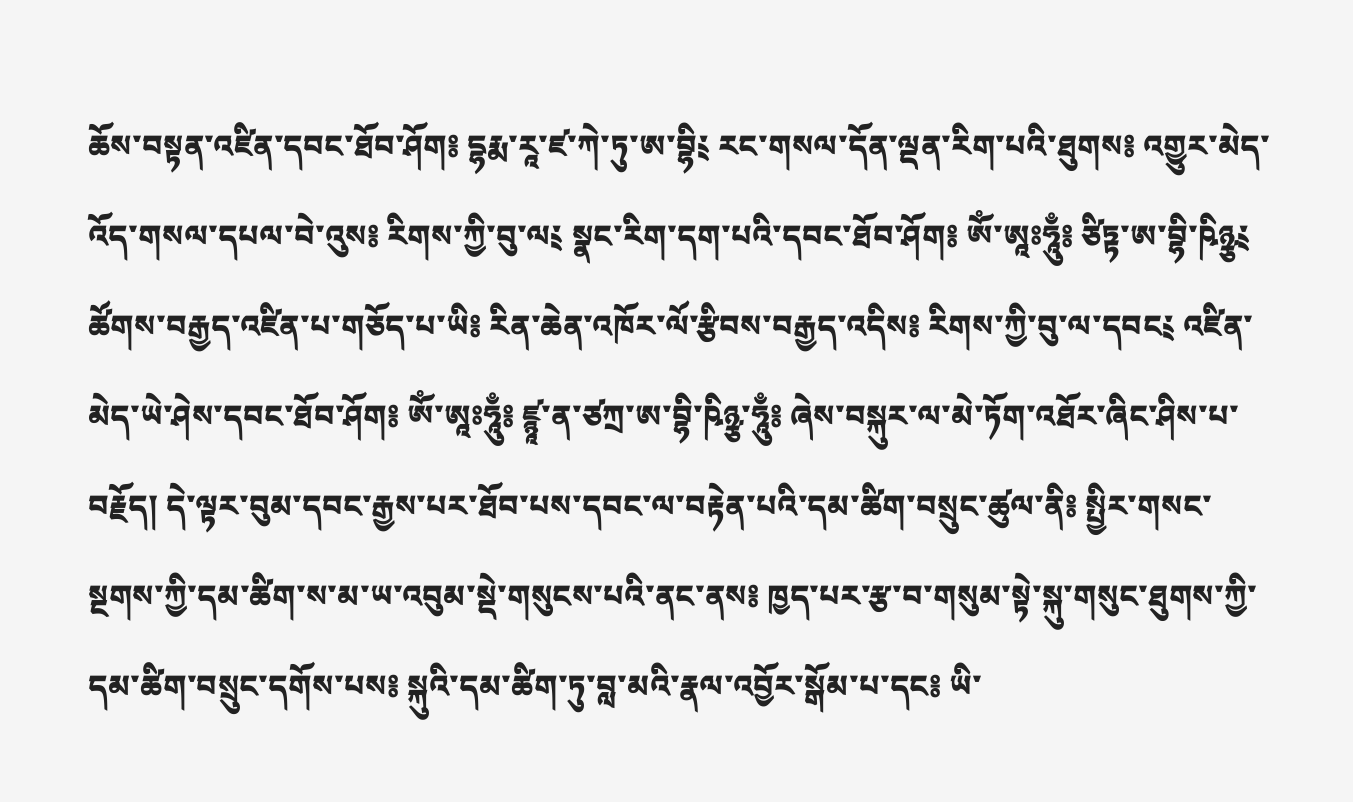ཆོས་བསྟན་འཛིན་དབང་ཐོབ་ཤོག༔ དྷརྨ་རཱ་ཛ་ཀེ་ཏུ་ཨ་བྷི༴ རང་གསལ་དོན་ལྡན་རིག་པའི་ཐུགས༔ འགྱུར་མེད་འོད་གསལ་དཔལ་བེ་འུས༔ རིགས་ཀྱི་བུ་ལ༴ སྣང་རིག་དག་པའི་དབང་ཐོབ་ཤོག༔ ཨོཾ་ཨཱཿཧཱུྃ༔ ཙིཏྟ་ཨ་བྷི་ཥིཉྩ༴ ཚོགས་བརྒྱད་འཛིན་པ་གཅོད་པ་ཡི༔ རིན་ཆེན་འཁོར་ལོ་རྩིབས་བརྒྱད་འདིས༔ རིགས་ཀྱི་བུ་ལ་དབང༴ འཛིན་མེད་ཡེ་ཤེས་དབང་ཐོབ་ཤོག༔ ཨོཾ་ཨཱཿཧཱུྃ༔ ཛྙཱ་ན་ཙཀྲ་ཨ་བྷི་ཥིཉྩ་ཧཱུྃ༔ ཞེས་བསྐུར་ལ་མེ་ཏོག་འཐོར་ཞིང་ཤིས་པ་བརྗོད། དེ་ལྟར་བུམ་དབང་རྒྱས་པར་ཐོབ་པས་དབང་ལ་བརྟེན་པའི་དམ་ཚིག་བསྲུང་ཚུལ་ནི༔ སྤྱིར་གསང་སྔགས་ཀྱི་དམ་ཚིག་ས་མ་ཡ་འབུམ་སྡེ་གསུངས་པའི་ནང་ནས༔ ཁྱད་པར་རྩ་བ་གསུམ་སྟེ་སྐུ་གསུང་ཐུགས་ཀྱི་དམ་ཚིག་བསྲུང་དགོས་པས༔ སྐུའི་དམ་ཚིག་ཏུ་བླ་མའི་རྣལ་འབྱོར་སྒོམ་པ་དང༔ ཡི་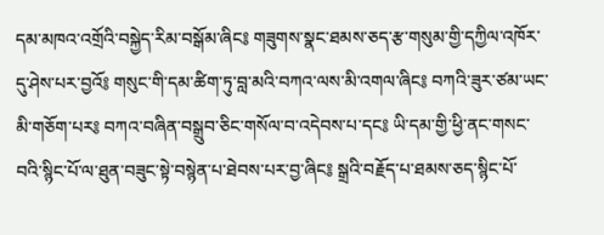དམ་མཁའ་འགྲོའི་བསྐྱེད་རིམ་བསྒོམ་ཞིང༔ གཟུགས་སྣང་ཐམས་ཅད་རྩ་གསུམ་གྱི་དཀྱིལ་འཁོར་དུ་ཤེས་པར་བྱའོ༔ གསུང་གི་དམ་ཚིག་ཏུ་བླ་མའི་བཀའ་ལས་མི་འགལ་ཞིང༔ བཀའི་ཟུར་ཙམ་ཡང་མི་གཅོག་པར༔ བཀའ་བཞིན་བསྒྲུབ་ཅིང་གསོལ་བ་འདེབས་པ་དང༔ ཡི་དམ་གྱི་ཕྱི་ནང་གསང་བའི་སྙིང་པོ་ལ་ཐུན་བཟུང་སྟེ་བསྙེན་པ་ཐེབས་པར་བྱ་ཞིང༔ སྒྲའི་བརྗོད་པ་ཐམས་ཅད་སྙིང་པོ་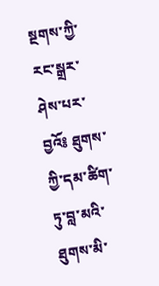སྔགས་ཀྱི་རང་སྒྲར་ཤེས་པར་བྱའོ༔ ཐུགས་ཀྱི་དམ་ཚིག་ཏུ་བླ་མའི་ཐུགས་མི་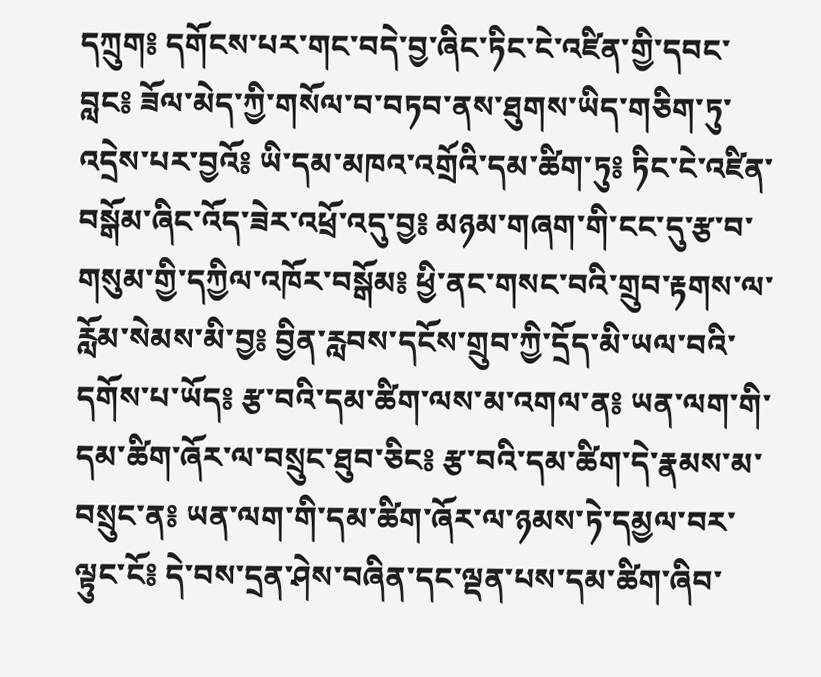དཀྲུག༔ དགོངས་པར་གང་བདེ་བྱ་ཞིང་ཏིང་ངེ་འཛིན་གྱི་དབང་བླང༔ ཟོལ་མེད་ཀྱི་གསོལ་བ་བཏབ་ནས་ཐུགས་ཡིད་གཅིག་ཏུ་འདྲེས་པར་བྱའོ༔ ཡི་དམ་མཁའ་འགྲོའི་དམ་ཚིག་ཏུ༔ ཏིང་ངེ་འཛིན་བསྒོམ་ཞིང་འོད་ཟེར་འཕྲོ་འདུ་བྱ༔ མཉམ་གཞག་གི་ངང་དུ་རྩ་བ་གསུམ་གྱི་དཀྱིལ་འཁོར་བསྒོམ༔ ཕྱི་ནང་གསང་བའི་གྲུབ་རྟགས་ལ་རློམ་སེམས་མི་བྱ༔ བྱིན་རླབས་དངོས་གྲུབ་ཀྱི་དྲོད་མི་ཡལ་བའི་དགོས་པ་ཡོད༔ རྩ་བའི་དམ་ཚིག་ལས་མ་འགལ་ན༔ ཡན་ལག་གི་དམ་ཚིག་ཞོར་ལ་བསྲུང་ཐུབ་ཅིང༔ རྩ་བའི་དམ་ཚིག་དེ་རྣམས་མ་བསྲུང་ན༔ ཡན་ལག་གི་དམ་ཚིག་ཞོར་ལ་ཉམས་ཏེ་དམྱལ་བར་ལྟུང་ངོ༔ དེ་བས་དྲན་ཤེས་བཞིན་དང་ལྡན་པས་དམ་ཚིག་ཞིབ་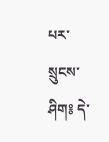པར་སྲུངས་ཤིག༔ དེ་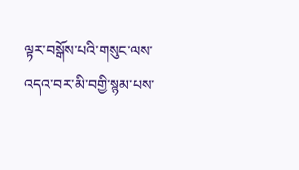ལྟར་བསྒོས་པའི་གསུང་ལས་འདའ་བར་མི་བགྱི་སྙམ་པས་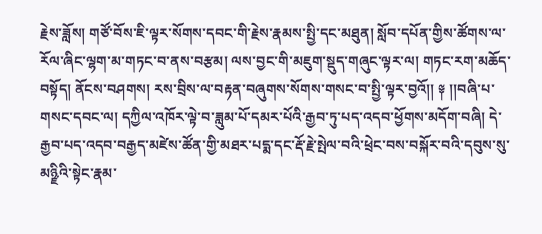རྗེས་ཟློས། གཙོ་བོས་ཇི་ལྟར་སོགས་དབང་གི་རྗེས་རྣམས་སྤྱི་དང་མཐུན། སློབ་དཔོན་གྱིས་ཚོགས་ལ་རོལ་ཞིང་ལྷག་མ་གཏང་བ་ནས་བརྩམ། ལས་བྱང་གི་མཇུག་སྡུད་གཞུང་ལྟར་ལ། གཏང་རག་མཆོད་བསྟོད། ནོངས་བཤགས། རས་བྲིས་ལ་བརྟན་བཞུགས་སོགས་གསང་བ་སྤྱི་ལྟར་བྱའོ།། ༈ །།བཞི་པ་གསང་དབང་ལ། དཀྱིལ་འཁོར་ལྟེ་བ་ཟླུམ་པོ་དམར་པོའི་རྒྱབ་ཏུ་པད་འདབ་ཕྱོགས་མདོག་བཞི། དེ་རྒྱབ་པད་འདབ་བརྒྱད་མཛེས་ཚོན་གྱི་མཐར་པདྨ་དང་རྡོ་རྗེ་སྤེལ་བའི་ཕྲེང་བས་བསྐོར་བའི་དབུས་སུ་མཉྫིའི་སྟེང་རྣམ་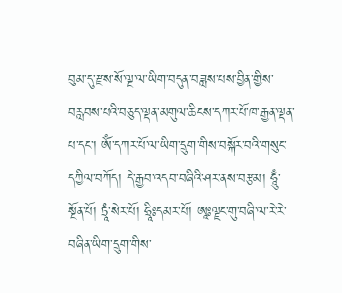བུམ་དུ་རྫས་སོ་ལྔ་ལ་ཡིག་བདུན་བཟླས་པས་བྱིན་གྱིས་བརླབས་པའི་བཅུད་ལྡན་མགུལ་ཆིངས་དཀར་པོ་ཁ་རྒྱན་ལྡན་པ་དང་། ཨོཾ་དཀར་པོ་ལ་ཡིག་དྲུག་གིས་བསྐོར་བའི་གསུང་དཀྱིལ་བཀོད། དེ་རྒྱབ་འདབ་བཞིའི་ཤར་ནས་བརྩམ། ཧཱུྃ་སྔོན་པོ། ཏྲཱཾ་སེར་པོ། ཧྲཱིཿདམར་པོ། ཨཱཿལྗང་གུ་བཞི་ལ་རེ་རེ་བཞིན་ཡིག་དྲུག་གིས་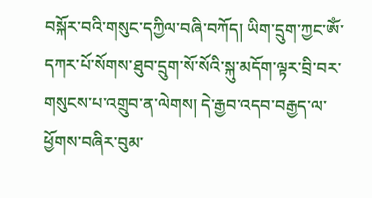བསྐོར་བའི་གསུང་དཀྱིལ་བཞི་བཀོད། ཡིག་དྲུག་ཀྱང་ཨོཾ་དཀར་པོ་སོགས་ཐུབ་དྲུག་སོ་སོའི་སྐུ་མདོག་ལྟར་བྲི་བར་གསུངས་པ་འགྲུབ་ན་ལེགས། དེ་རྒྱབ་འདབ་བརྒྱད་ལ་ཕྱོགས་བཞིར་བུམ་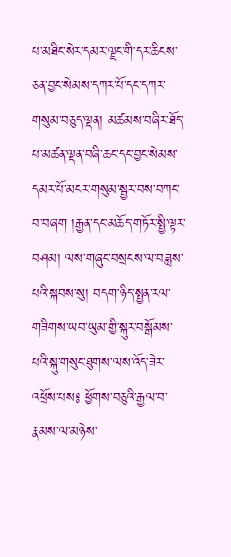པ་མཐིང་སེར་དམར་ལྗང་གི་དར་ཆིངས་ཅན་བྱང་སེམས་དཀར་པོ་དང་དཀར་གསུམ་བཅུད་ལྡན། མཚམས་བཞིར་ཐོད་པ་མཚན་ལྡན་བཞི་ཆང་དང་བྱང་སེམས་དམར་པོ་མངར་གསུམ་སྦྱར་བས་བཀང་བ་བཞག །རྒྱན་དང་མཆོད་གཏོར་སྤྱི་ལྟར་བཤམ། ལས་གཞུང་བསྲངས་ལ་བཟླས་པའི་སྐབས་སུ། བདག་ཉིད་སྤྱན་རལ་གཟིགས་ཡབ་ཡུམ་གྱི་སྐུར་བསྒོམས་པའི་སྐུ་གསུང་ཐུགས་ལས་འོད་ཟེར་འཕྲོས་པས༔ ཕྱོགས་བཅུའི་རྒྱལ་བ་རྣམས་ལ་མཉེས་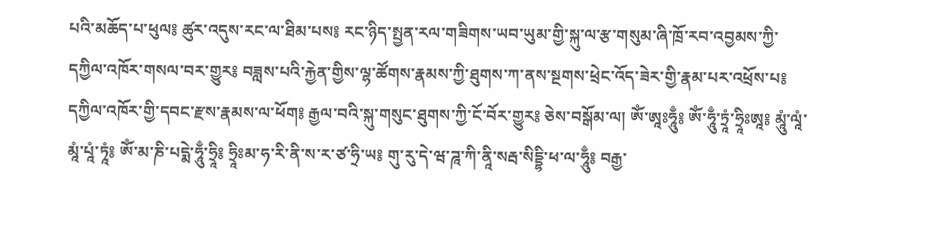པའི་མཆོད་པ་ཕུལ༔ ཚུར་འདུས་རང་ལ་ཐིམ་པས༔ རང་ཉིད་སྤྱན་རལ་གཟིགས་ཡབ་ཡུམ་གྱི་སྐུ་ལ་རྩ་གསུམ་ཞི་ཁྲོ་རབ་འབྱམས་ཀྱི་དཀྱིལ་འཁོར་གསལ་བར་གྱུར༔ བཟླས་པའི་རྐྱེན་གྱིས་ལྷ་ཚོགས་རྣམས་ཀྱི་ཐུགས་ཀ་ནས་སྔགས་ཕྲེང་འོད་ཟེར་གྱི་རྣམ་པར་འཕྲོས་པ༔ དཀྱིལ་འཁོར་གྱི་དབང་རྫས་རྣམས་ལ་ཕོག༔ རྒྱལ་བའི་སྐུ་གསུང་ཐུགས་ཀྱི་ངོ་བོར་གྱུར༔ ཅེས་བསྒོམ་ལ། ཨོཾ་ཨཱཿཧཱུྃ༔ ཨོཾ་ཧཱུྃ་ཏྲཱཾ་ཧྲཱིཿཨཱ༔ མཱུཾ་ལཱཾ་མཱཾ་པཱཾ་ཏཱཾ༔ ཨོཾ་མ་ཎི་པདྨེ་ཧཱུྃ་ཧྲཱི༔ ཧྲཱིཿམ་ཧ་རི་ནི་ས་ར་ཙ་ཧྲི་ཡ༔ གུ་རུ་དེ་ཝ་ཌཱ་ཀི་ནཱི་སརྦ་སིདྡྷི་ཕ་ལ་ཧཱུྃ༔ བརྒྱ་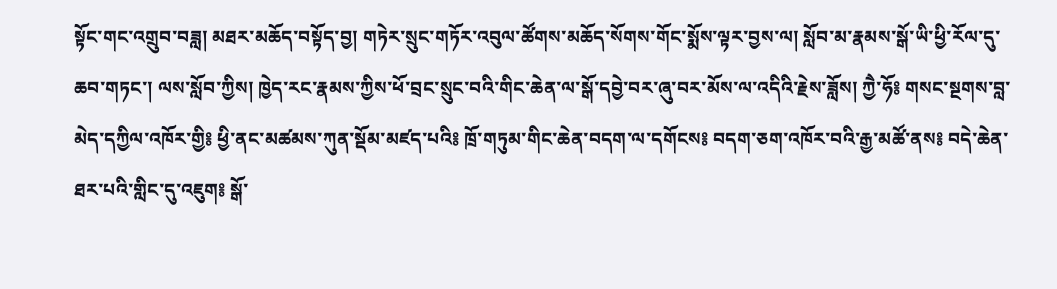སྟོང་གང་འགྲུབ་བཟླ། མཐར་མཆོད་བསྟོད་བྱ། གཏེར་སྲུང་གཏོར་འབུལ་ཚོགས་མཆོད་སོགས་གོང་སྨོས་ལྟར་བྱས་ལ། སློབ་མ་རྣམས་སྒོ་ཡི་ཕྱི་རོལ་དུ་ཆབ་གཏང་། ལས་སློབ་ཀྱིས། ཁྱེད་རང་རྣམས་ཀྱིས་ཕོ་བྲང་སྲུང་བའི་གིང་ཆེན་ལ་སྒོ་དབྱེ་བར་ཞུ་བར་མོས་ལ་འདིའི་རྗེས་ཟློས། ཀྱཻ་ཧོ༔ གསང་སྔགས་བླ་མེད་དཀྱིལ་འཁོར་གྱི༔ ཕྱི་ནང་མཚམས་ཀུན་སྡོམ་མཛད་པའི༔ ཁྲོ་གཏུམ་གིང་ཆེན་བདག་ལ་དགོངས༔ བདག་ཅག་འཁོར་བའི་རྒྱ་མཚོ་ནས༔ བདེ་ཆེན་ཐར་པའི་གླིང་དུ་འཇུག༔ སྒོ་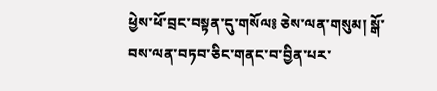ཕྱེས་ཕོ་བྲང་བསྟན་དུ་གསོལ༔ ཅེས་ལན་གསུམ། སྒོ་བས་ལན་བཏབ་ཅིང་གནང་བ་བྱིན་པར་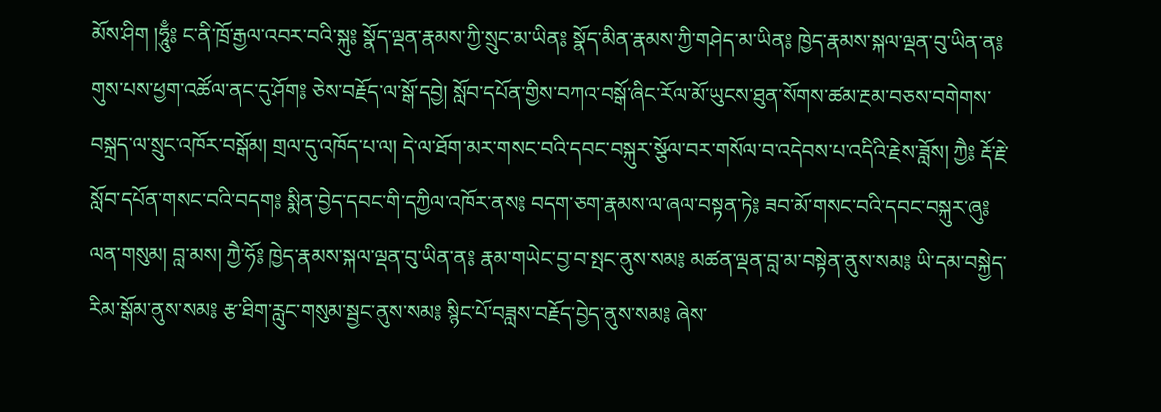མོས་ཤིག །ཧཱུྃ༔ ང་ནི་ཁྲོ་རྒྱལ་འབར་བའི་སྐུ༔ སྣོད་ལྡན་རྣམས་ཀྱི་སྲུང་མ་ཡིན༔ སྣོད་མིན་རྣམས་ཀྱི་གཤེད་མ་ཡིན༔ ཁྱེད་རྣམས་སྐལ་ལྡན་བུ་ཡིན་ན༔ གུས་པས་ཕྱག་འཚོལ་ནང་དུ་ཤོག༔ ཅེས་བརྗོད་ལ་སྒོ་དབྱེ། སློབ་དཔོན་གྱིས་བཀའ་བསྒོ་ཞིང་རོལ་མོ་ཡུངས་ཐུན་སོགས་ཚམ་རྔམ་བཅས་བགེགས་བསྐྲད་ལ་སྲུང་འཁོར་བསྒོམ། གྲལ་དུ་འཁོད་པ་ལ། དེ་ལ་ཐོག་མར་གསང་བའི་དབང་བསྐུར་སྩོལ་བར་གསོལ་བ་འདེབས་པ་འདིའི་རྗེས་ཟློས། ཀྱཻ༔ རྡོ་རྗེ་སློབ་དཔོན་གསང་བའི་བདག༔ སྨིན་བྱེད་དབང་གི་དཀྱིལ་འཁོར་ནས༔ བདག་ཅག་རྣམས་ལ་ཞལ་བསྟན་ཏེ༔ ཟབ་མོ་གསང་བའི་དབང་བསྐུར་ཞུ༔ ལན་གསུམ། བླ་མས། ཀྱཻ་ཧོ༔ ཁྱེད་རྣམས་སྐལ་ལྡན་བུ་ཡིན་ན༔ རྣམ་གཡེང་བྱ་བ་སྤང་ནུས་སམ༔ མཚན་ལྡན་བླ་མ་བསྟེན་ནུས་སམ༔ ཡི་དམ་བསྐྱེད་རིམ་སྒོམ་ནུས་སམ༔ རྩ་ཐིག་རླུང་གསུམ་སྦྱང་ནུས་སམ༔ སྙིང་པོ་བཟླས་བརྗོད་བྱེད་ནུས་སམ༔ ཞེས་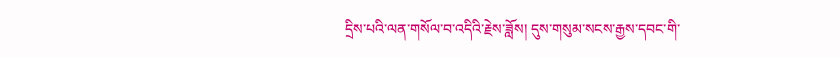དྲིས་པའི་ལན་གསོལ་བ་འདིའི་རྗེས་ཟློས། དུས་གསུམ་སངས་རྒྱས་དབང་གི་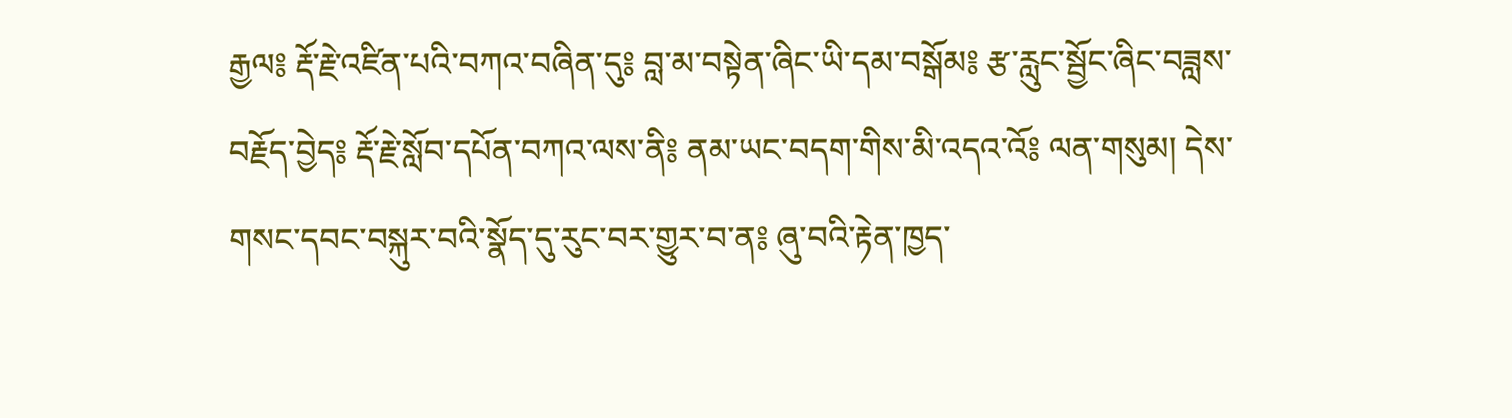རྒྱལ༔ རྡོ་རྗེ་འཛིན་པའི་བཀའ་བཞིན་དུ༔ བླ་མ་བསྟེན་ཞིང་ཡི་དམ་བསྒོམ༔ རྩ་རླུང་སྦྱོང་ཞིང་བཟླས་བརྗོད་བྱེད༔ རྡོ་རྗེ་སློབ་དཔོན་བཀའ་ལས་ནི༔ ནམ་ཡང་བདག་གིས་མི་འདའ་འོ༔ ལན་གསུམ། དེས་གསང་དབང་བསྐུར་བའི་སྣོད་དུ་རུང་བར་གྱུར་བ་ན༔ ཞུ་བའི་རྟེན་ཁྱད་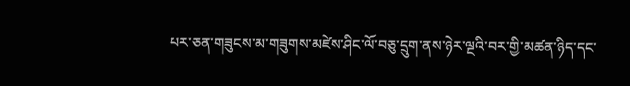པར་ཅན་གཟུངས་མ་གཟུགས་མཛེས་ཤིང་ལོ་བཅུ་དྲུག་ནས་ཉེར་ལྔའི་བར་གྱི་མཚན་ཉིད་དང་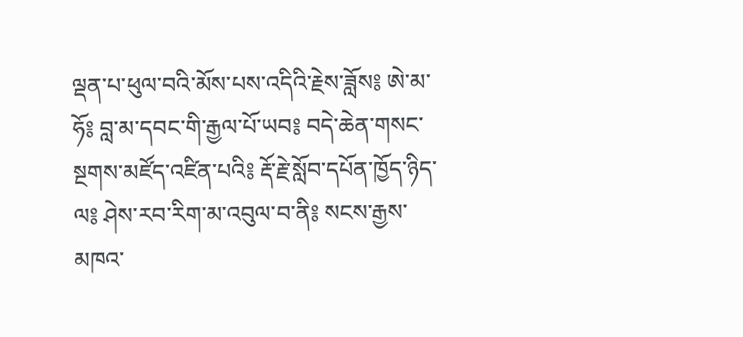ལྡན་པ་ཕུལ་བའི་མོས་པས་འདིའི་རྗེས་ཟློས༔ ཨེ་མ་ཧོ༔ བླ་མ་དབང་གི་རྒྱལ་པོ་ཡབ༔ བདེ་ཆེན་གསང་སྔགས་མཛོད་འཛིན་པའི༔ རྡོ་རྗེ་སློབ་དཔོན་ཁྱོད་ཉིད་ལ༔ ཤེས་རབ་རིག་མ་འབུལ་བ་ནི༔ སངས་རྒྱས་མཁའ་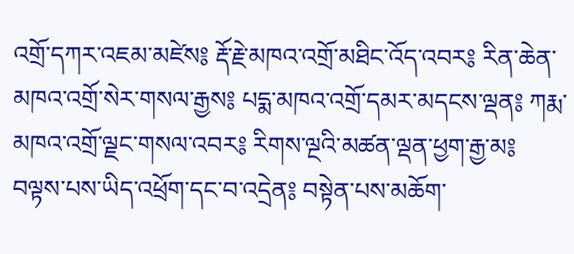འགྲོ་དཀར་འཇམ་མཛེས༔ རྡོ་རྗེ་མཁའ་འགྲོ་མཐིང་འོད་འབར༔ རིན་ཆེན་མཁའ་འགྲོ་སེར་གསལ་རྒྱས༔ པདྨ་མཁའ་འགྲོ་དམར་མདངས་ལྡན༔ ཀརྨ་མཁའ་འགྲོ་ལྗང་གསལ་འབར༔ རིགས་ལྔའི་མཚན་ལྡན་ཕྱག་རྒྱ་མ༔ བལྟས་པས་ཡིད་འཕྲོག་དང་བ་འདྲེན༔ བསྟེན་པས་མཆོག་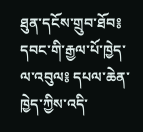ཐུན་དངོས་གྲུབ་ཐོབ༔ དབང་གི་རྒྱལ་པོ་ཁྱེད་ལ་འབུལ༔ དཔལ་ཆེན་ཁྱེད་ཀྱིས་འདི་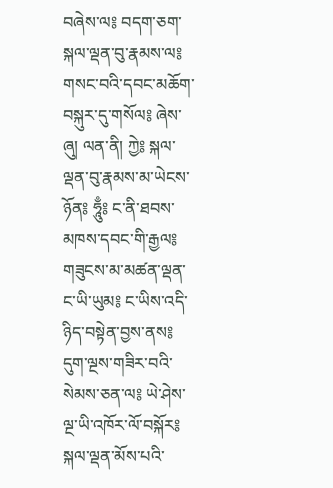བཞེས་ལ༔ བདག་ཅག་སྐལ་ལྡན་བུ་རྣམས་ལ༔ གསང་བའི་དབང་མཆོག་བསྐུར་དུ་གསོལ༔ ཞེས་ཞུ། ལན་ནི། ཀྱེ༔ སྐལ་ལྡན་བུ་རྣམས་མ་ཡེངས་ཉོན༔ ཧཱུྃ༔ ང་ནི་ཐབས་མཁས་དབང་གི་རྒྱལ༔ གཟུངས་མ་མཚན་ལྡན་ང་ཡི་ཡུམ༔ ང་ཡིས་འདི་ཉིད་བསྟེན་བྱས་ནས༔ དུག་ལྔས་གཟིར་བའི་སེམས་ཅན་ལ༔ ཡེ་ཤེས་ལྔ་ཡི་འཁོར་ལོ་བསྐོར༔ སྐལ་ལྡན་མོས་པའི་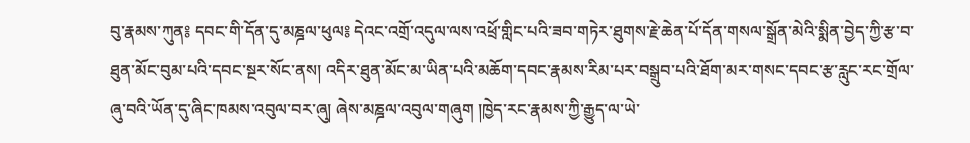བུ་རྣམས་ཀུན༔ དབང་གི་དོན་དུ་མཎྜལ་ཕུལ༔ དེའང་འགྲོ་འདུལ་ལས་འཕྲོ་གླིང་པའི་ཟབ་གཏེར་ཐུགས་རྗེ་ཆེན་པོ་དོན་གསལ་སྒྲོན་མེའི་སྨིན་བྱེད་ཀྱི་རྩ་བ་ཐུན་མོང་བུམ་པའི་དབང་སྔར་སོང་ནས། འདིར་ཐུན་མོང་མ་ཡིན་པའི་མཆོག་དབང་རྣམས་རིམ་པར་བསྒྲུབ་པའི་ཐོག་མར་གསང་དབང་རྩ་རླུང་རང་གྲོལ་ཞུ་བའི་ཡོན་དུ་ཞིང་ཁམས་འབུལ་བར་ཞུ། ཞེས་མཎྜལ་འབུལ་གཞུག །ཁྱེད་རང་རྣམས་ཀྱི་རྒྱུད་ལ་ཡེ་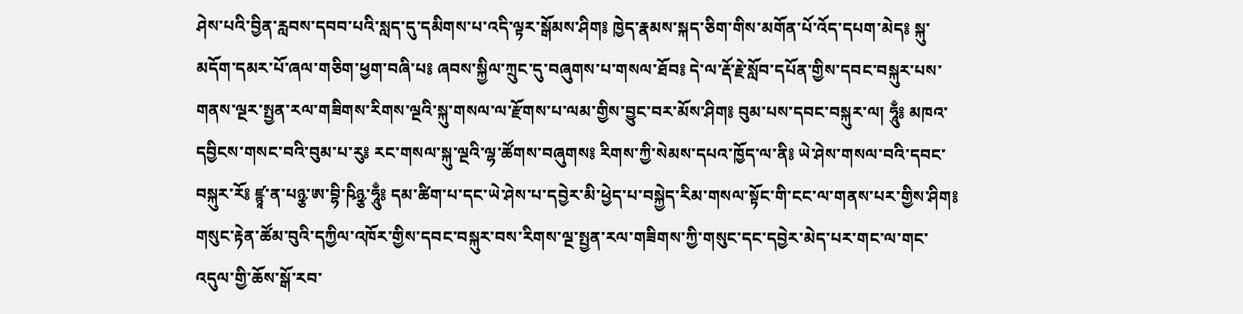ཤེས་པའི་བྱིན་རླབས་དབབ་པའི་སླད་དུ་དམིགས་པ་འདི་ལྟར་སྒོམས་ཤིག༔ ཁྱེད་རྣམས་སྐད་ཅིག་གིས་མགོན་པོ་འོད་དཔག་མེད༔ སྐུ་མདོག་དམར་པོ་ཞལ་གཅིག་ཕྱག་བཞི་པ༔ ཞབས་སྐྱིལ་ཀྲུང་དུ་བཞུགས་པ་གསལ་ཐོབ༔ དེ་ལ་རྡོ་རྗེ་སློབ་དཔོན་གྱིས་དབང་བསྐུར་པས་གནས་ལྔར་སྤྱན་རལ་གཟིགས་རིགས་ལྔའི་སྐུ་གསལ་ལ་རྫོགས་པ་ལམ་གྱིས་བྱུང་བར་མོས་ཤིག༔ བུམ་པས་དབང་བསྐུར་ལ། ཧཱུྃ༔ མཁའ་དབྱིངས་གསང་བའི་བུམ་པ་རུ༔ རང་གསལ་སྐུ་ལྔའི་ལྷ་ཚོགས་བཞུགས༔ རིགས་ཀྱི་སེམས་དཔའ་ཁྱོད་ལ་ནི༔ ཡེ་ཤེས་གསལ་བའི་དབང་བསྐུར་རོ༔ ཛྙཱ་ན་པཉྩ་ཨ་བྷི་ཥིཉྩ་ཧཱུྃ༔ དམ་ཚིག་པ་དང་ཡེ་ཤེས་པ་དབྱེར་མི་ཕྱེད་པ་བསྐྱེད་རིམ་གསལ་སྟོང་གི་ངང་ལ་གནས་པར་གྱིས་ཤིག༔ གསུང་རྟེན་ཚོམ་བུའི་དཀྱིལ་འཁོར་གྱིས་དབང་བསྐུར་བས་རིགས་ལྔ་སྤྱན་རལ་གཟིགས་ཀྱི་གསུང་དང་དབྱེར་མེད་པར་གང་ལ་གང་འདུལ་གྱི་ཆོས་སྒོ་རབ་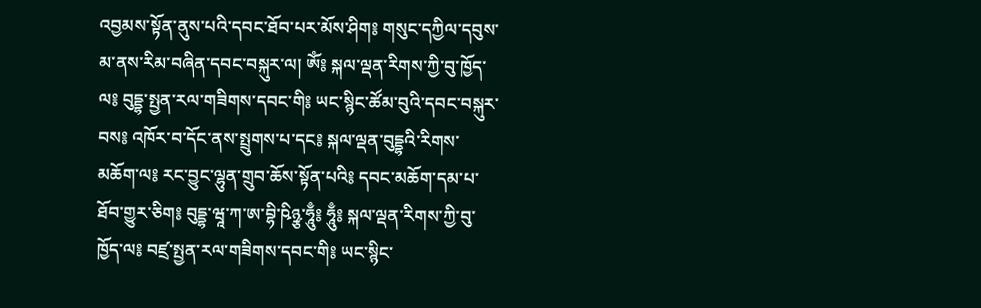འབྱམས་སྟོན་ནུས་པའི་དབང་ཐོབ་པར་མོས་ཤིག༔ གསུང་དཀྱིལ་དབུས་མ་ནས་རིམ་བཞིན་དབང་བསྐུར་ལ། ཨོཾ༔ སྐལ་ལྡན་རིགས་ཀྱི་བུ་ཁྱོད་ལ༔ བུདྡྷ་སྤྱན་རལ་གཟིགས་དབང་གི༔ ཡང་སྙིང་ཚོམ་བུའི་དབང་བསྐུར་བས༔ འཁོར་བ་དོང་ནས་སྤྲུགས་པ་དང༔ སྐལ་ལྡན་བུདྡྷའི་རིགས་མཆོག་ལ༔ རང་བྱུང་ལྷུན་གྲུབ་ཆོས་སྟོན་པའི༔ དབང་མཆོག་དམ་པ་ཐོབ་གྱུར་ཅིག༔ བུདྡྷ་ཝཱ་ཀ་ཨ་བྷི་ཥིཉྩ་ཧཱུྃ༔ ཧཱུྃ༔ སྐལ་ལྡན་རིགས་ཀྱི་བུ་ཁྱོད་ལ༔ བཛྲ་སྤྱན་རལ་གཟིགས་དབང་གི༔ ཡང་སྙིང་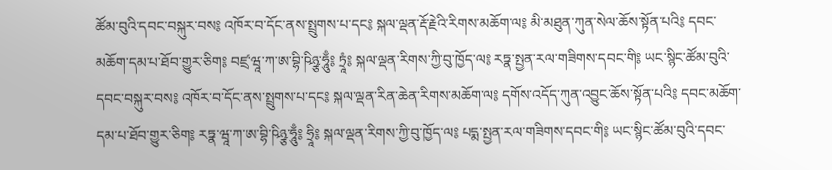ཚོམ་བུའི་དབང་བསྐུར་བས༔ འཁོར་བ་དོང་ནས་སྤྲུགས་པ་དང༔ སྐལ་ལྡན་རྡོ་རྗེའི་རིགས་མཆོག་ལ༔ མི་མཐུན་ཀུན་སེལ་ཆོས་སྟོན་པའི༔ དབང་མཆོག་དམ་པ་ཐོབ་གྱུར་ཅིག༔ བཛྲ་ཝཱ་ཀ་ཨ་བྷི་ཥིཉྩ་ཧཱུྃ༔ ཏྲཱཾ༔ སྐལ་ལྡན་རིགས་ཀྱི་བུ་ཁྱོད་ལ༔ རཏྣ་སྤྱན་རལ་གཟིགས་དབང་གི༔ ཡང་སྙིང་ཚོམ་བུའི་དབང་བསྐུར་བས༔ འཁོར་བ་དོང་ནས་སྤྲུགས་པ་དང༔ སྐལ་ལྡན་རིན་ཆེན་རིགས་མཆོག་ལ༔ དགོས་འདོད་ཀུན་འབྱུང་ཆོས་སྟོན་པའི༔ དབང་མཆོག་དམ་པ་ཐོབ་གྱུར་ཅིག༔ རཏྣ་ཝཱ་ཀ་ཨ་བྷི་ཥིཉྩ་ཧཱུྃ༔ ཧྲཱི༔ སྐལ་ལྡན་རིགས་ཀྱི་བུ་ཁྱོད་ལ༔ པདྨ་སྤྱན་རལ་གཟིགས་དབང་གི༔ ཡང་སྙིང་ཚོམ་བུའི་དབང་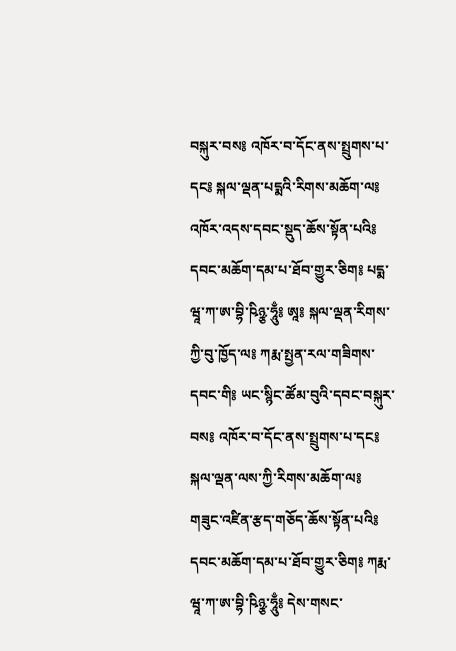བསྐུར་བས༔ འཁོར་བ་དོང་ནས་སྤྲུགས་པ་དང༔ སྐལ་ལྡན་པདྨའི་རིགས་མཆོག་ལ༔ འཁོར་འདས་དབང་སྡུད་ཆོས་སྟོན་པའི༔ དབང་མཆོག་དམ་པ་ཐོབ་གྱུར་ཅིག༔ པདྨ་ཝཱ་ཀ་ཨ་བྷི་ཥིཉྩ་ཧཱུྃ༔ ཨཱ༔ སྐལ་ལྡན་རིགས་ཀྱི་བུ་ཁྱོད་ལ༔ ཀརྨ་སྤྱན་རལ་གཟིགས་དབང་གི༔ ཡང་སྙིང་ཚོམ་བུའི་དབང་བསྐུར་བས༔ འཁོར་བ་དོང་ནས་སྤྲུགས་པ་དང༔ སྐལ་ལྡན་ལས་ཀྱི་རིགས་མཆོག་ལ༔ གཟུང་འཛིན་རྩད་གཅོད་ཆོས་སྟོན་པའི༔ དབང་མཆོག་དམ་པ་ཐོབ་གྱུར་ཅིག༔ ཀརྨ་ཝཱ་ཀ་ཨ་བྷི་ཥིཉྩ་ཧཱུྃ༔ དེས་གསང་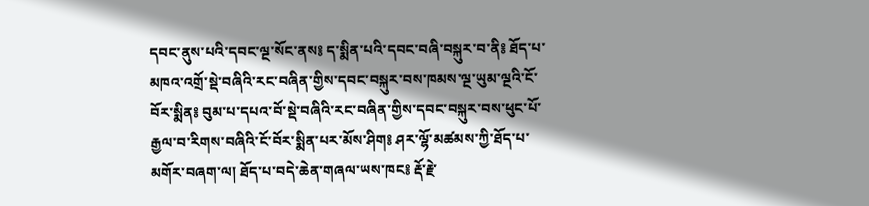དབང་ནུས་པའི་དབང་ལྔ་སོང་ནས༔ ད་སྨིན་པའི་དབང་བཞི་བསྐུར་བ་ནི༔ ཐོད་པ་མཁའ་འགྲོ་སྡེ་བཞིའི་རང་བཞིན་གྱིས་དབང་བསྐུར་བས་ཁམས་ལྔ་ཡུམ་ལྔའི་ངོ་བོར་སྨིན༔ བུམ་པ་དཔའ་བོ་སྡེ་བཞིའི་རང་བཞིན་གྱིས་དབང་བསྐུར་བས་ཕུང་པོ་རྒྱལ་བ་རིགས་བཞིའི་ངོ་བོར་སྨིན་པར་མོས་ཤིག༔ ཤར་ལྷོ་མཚམས་ཀྱི་ཐོད་པ་མགོར་བཞག་ལ། ཐོད་པ་བདེ་ཆེན་གཞལ་ཡས་ཁང༔ རྡོ་རྗེ་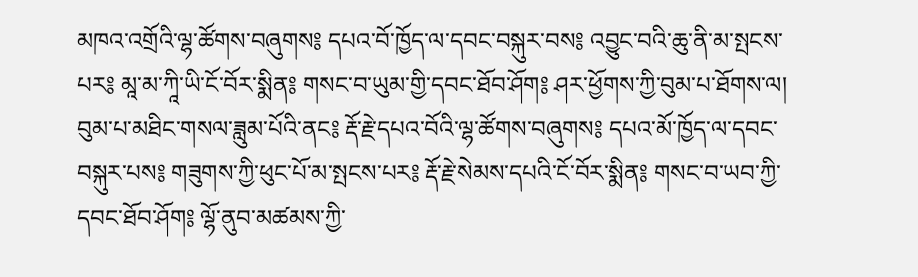མཁའ་འགྲོའི་ལྷ་ཚོགས་བཞུགས༔ དཔའ་བོ་ཁྱོད་ལ་དབང་བསྐུར་བས༔ འབྱུང་བའི་ཆུ་ནི་མ་སྤངས་པར༔ མཱ་མ་ཀཱི་ཡི་ངོ་བོར་སྨིན༔ གསང་བ་ཡུམ་གྱི་དབང་ཐོབ་ཤོག༔ ཤར་ཕྱོགས་ཀྱི་བུམ་པ་ཐོགས་ལ། བུམ་པ་མཐིང་གསལ་ཟླུམ་པོའི་ནང༔ རྡོ་རྗེ་དཔའ་བོའི་ལྷ་ཚོགས་བཞུགས༔ དཔའ་མོ་ཁྱོད་ལ་དབང་བསྐུར་པས༔ གཟུགས་ཀྱི་ཕུང་པོ་མ་སྤངས་པར༔ རྡོ་རྗེ་སེམས་དཔའི་ངོ་བོར་སྨིན༔ གསང་བ་ཡབ་ཀྱི་དབང་ཐོབ་ཤོག༔ ལྷོ་ནུབ་མཚམས་ཀྱི་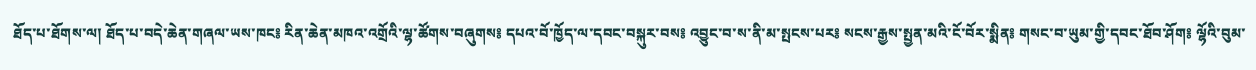ཐོད་པ་ཐོགས་ལ། ཐོད་པ་བདེ་ཆེན་གཞལ་ཡས་ཁང༔ རིན་ཆེན་མཁའ་འགྲོའི་ལྷ་ཚོགས་བཞུགས༔ དཔའ་བོ་ཁྱོད་ལ་དབང་བསྐུར་བས༔ འབྱུང་བ་ས་ནི་མ་སྤངས་པར༔ སངས་རྒྱས་སྤྱན་མའི་ངོ་བོར་སྨིན༔ གསང་བ་ཡུམ་གྱི་དབང་ཐོབ་ཤོག༔ ལྷོའི་བུམ་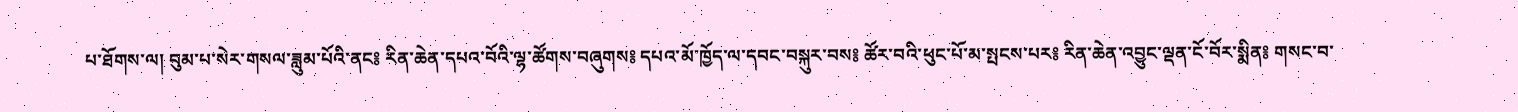པ་ཐོགས་ལ། བུམ་པ་སེར་གསལ་ཟླུམ་པོའི་ནང༔ རིན་ཆེན་དཔའ་བོའི་ལྷ་ཚོགས་བཞུགས༔ དཔའ་མོ་ཁྱོད་ལ་དབང་བསྐུར་བས༔ ཚོར་བའི་ཕུང་པོ་མ་སྤངས་པར༔ རིན་ཆེན་འབྱུང་ལྡན་ངོ་བོར་སྨིན༔ གསང་བ་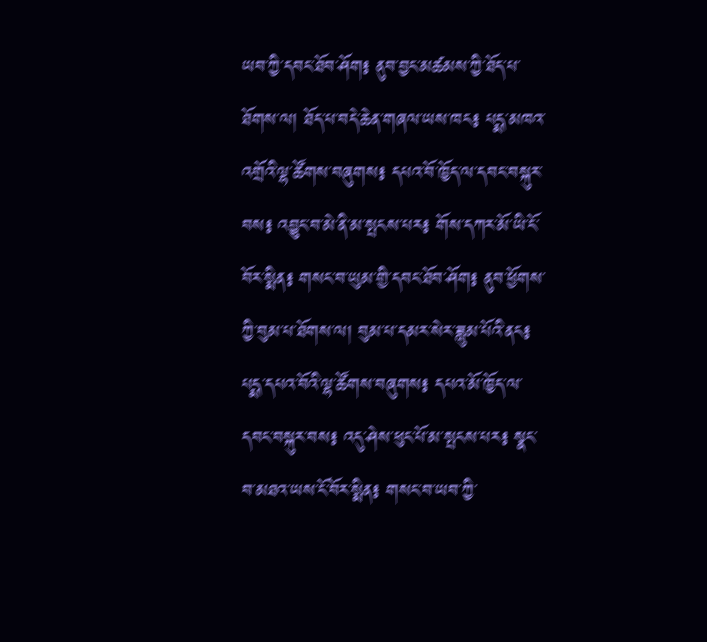ཡབ་ཀྱི་དབང་ཐོབ་ཤོག༔ ནུབ་བྱང་མཚམས་ཀྱི་ཐོད་པ་ཐོགས་ལ། ཐོད་པ་བདེ་ཆེན་གཞལ་ཡས་ཁང༔ པདྨ་མཁའ་འགྲོའི་ལྷ་ཚོགས་བཞུགས༔ དཔའ་བོ་ཁྱོད་ལ་དབང་བསྐུར་བས༔ འབྱུང་བ་མེ་ནི་མ་སྤངས་པར༔ གོས་དཀར་མོ་ཡི་ངོ་བོར་སྨིན༔ གསང་བ་ཡུམ་གྱི་དབང་ཐོབ་ཤོག༔ ནུབ་ཕྱོགས་ཀྱི་བུམ་པ་ཐོགས་ལ། བུམ་པ་དམར་སེར་ཟླུམ་པོའི་ནང༔ པདྨ་དཔའ་བོའི་ལྷ་ཚོགས་བཞུགས༔ དཔའ་མོ་ཁྱོད་ལ་དབང་བསྐུར་བས༔ འདུ་ཤེས་ཕུང་པོ་མ་སྤངས་པར༔ སྣང་བ་མཐའ་ཡས་ངོ་བོར་སྨིན༔ གསང་བ་ཡབ་ཀྱི་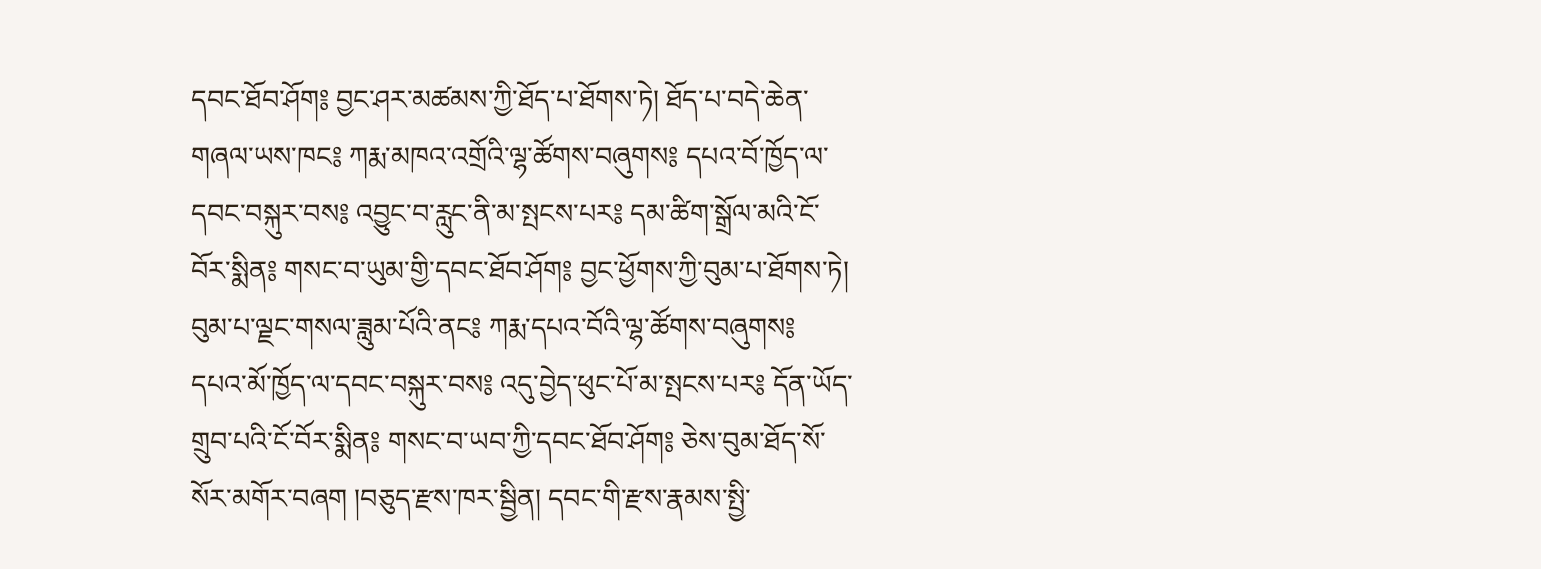དབང་ཐོབ་ཤོག༔ བྱང་ཤར་མཚམས་ཀྱི་ཐོད་པ་ཐོགས་ཏེ། ཐོད་པ་བདེ་ཆེན་གཞལ་ཡས་ཁང༔ ཀརྨ་མཁའ་འགྲོའི་ལྷ་ཚོགས་བཞུགས༔ དཔའ་བོ་ཁྱོད་ལ་དབང་བསྐུར་བས༔ འབྱུང་བ་རླུང་ནི་མ་སྤངས་པར༔ དམ་ཚིག་སྒྲོལ་མའི་ངོ་བོར་སྨིན༔ གསང་བ་ཡུམ་གྱི་དབང་ཐོབ་ཤོག༔ བྱང་ཕྱོགས་ཀྱི་བུམ་པ་ཐོགས་ཏེ། བུམ་པ་ལྗང་གསལ་ཟླུམ་པོའི་ནང༔ ཀརྨ་དཔའ་བོའི་ལྷ་ཚོགས་བཞུགས༔ དཔའ་མོ་ཁྱོད་ལ་དབང་བསྐུར་བས༔ འདུ་བྱེད་ཕུང་པོ་མ་སྤངས་པར༔ དོན་ཡོད་གྲུབ་པའི་ངོ་བོར་སྨིན༔ གསང་བ་ཡབ་ཀྱི་དབང་ཐོབ་ཤོག༔ ཅེས་བུམ་ཐོད་སོ་སོར་མགོར་བཞག །བཅུད་རྫས་ཁར་སྦྱིན། དབང་གི་རྫས་རྣམས་སྤྱི་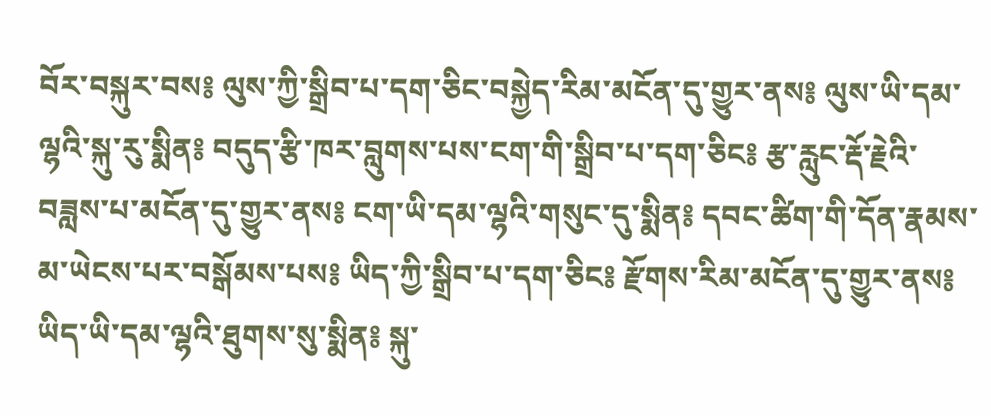བོར་བསྐུར་བས༔ ལུས་ཀྱི་སྒྲིབ་པ་དག་ཅིང་བསྐྱེད་རིམ་མངོན་དུ་གྱུར་ནས༔ ལུས་ཡི་དམ་ལྷའི་སྐུ་རུ་སྨིན༔ བདུད་རྩི་ཁར་བླུགས་པས་ངག་གི་སྒྲིབ་པ་དག་ཅིང༔ རྩ་རླུང་རྡོ་རྗེའི་བཟླས་པ་མངོན་དུ་གྱུར་ནས༔ ངག་ཡི་དམ་ལྷའི་གསུང་དུ་སྨིན༔ དབང་ཚིག་གི་དོན་རྣམས་མ་ཡེངས་པར་བསྒོམས་པས༔ ཡིད་ཀྱི་སྒྲིབ་པ་དག་ཅིང༔ རྫོགས་རིམ་མངོན་དུ་གྱུར་ནས༔ ཡིད་ཡི་དམ་ལྷའི་ཐུགས་སུ་སྨིན༔ སྐུ་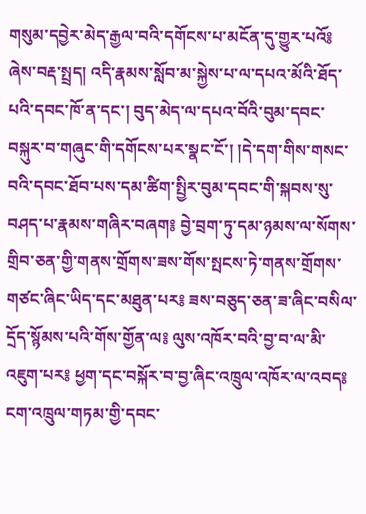གསུམ་དབྱེར་མེད་རྒྱལ་བའི་དགོངས་པ་མངོན་དུ་གྱུར་པའོ༔ ཞེས་བརྡ་སྤྲད། འདི་རྣམས་སློབ་མ་སྐྱེས་པ་ལ་དཔའ་མོའི་ཐོད་པའི་དབང་ཁོ་ན་དང་། བུད་མེད་ལ་དཔའ་བོའི་བུམ་དབང་བསྐུར་བ་གཞུང་གི་དགོངས་པར་སྣང་ངོ་། །དེ་དག་གིས་གསང་བའི་དབང་ཐོབ་པས་དམ་ཚིག་སྤྱིར་བུམ་དབང་གི་སྐབས་སུ་བཤད་པ་རྣམས་གཞིར་བཞག༔ བྱེ་བྲག་ཏུ་དམ་ཉམས་ལ་སོགས་གྲིབ་ཅན་གྱི་གནས་གྲོགས་ཟས་གོས་སྤངས་ཏེ་གནས་གྲོགས་གཙང་ཞིང་ཡིད་དང་མཐུན་པར༔ ཟས་བཅུད་ཅན་ཟ་ཞིང་བསིལ་དྲོད་སྙོམས་པའི་གོས་གྱོན་ལ༔ ལུས་འཁོར་བའི་བྱ་བ་ལ་མི་འཇུག་པར༔ ཕྱག་དང་བསྐོར་བ་བྱ་ཞིང་འཁྲུལ་འཁོར་ལ་འབད༔ ངག་འཁྲུལ་གཏམ་གྱི་དབང་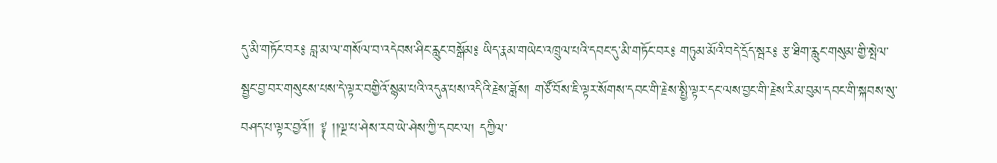དུ་མི་གཏོང་བར༔ བླ་མ་ལ་གསོལ་བ་འདེབས་ཤིང་རླུང་བསྒོམ༔ ཡིད་རྣམ་གཡེང་འཁྲུལ་པའི་དབང་དུ་མི་གཏོང་བར༔ གཏུམ་མོའི་བདེ་དྲོད་སྦར༔ རྩ་ཐིག་རླུང་གསུམ་གྱི་སྤེལ་སྦྱང་བྱ་བར་གསུངས་པས་དེ་ལྟར་བགྱིའོ་སྙམ་པའི་འདུན་པས་འདིའི་རྗེས་ཟློས། གཙོ་བོས་ཇི་ལྟར་སོགས་དབང་གི་རྗེས་སྤྱི་ལྟར་དང་ལས་བྱང་གི་རྗེས་རིམ་བུམ་དབང་གི་སྐབས་སུ་བཤད་པ་ལྟར་བྱའོ།། ༈ །།ལྔ་པ་ཤེས་རབ་ཡེ་ཤེས་ཀྱི་དབང་ལ། དཀྱིལ་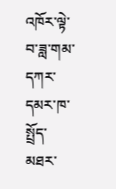འཁོར་ལྟེ་བ་ཟླ་གམ་དཀར་དམར་ཁ་སྤྲོད་མཐར་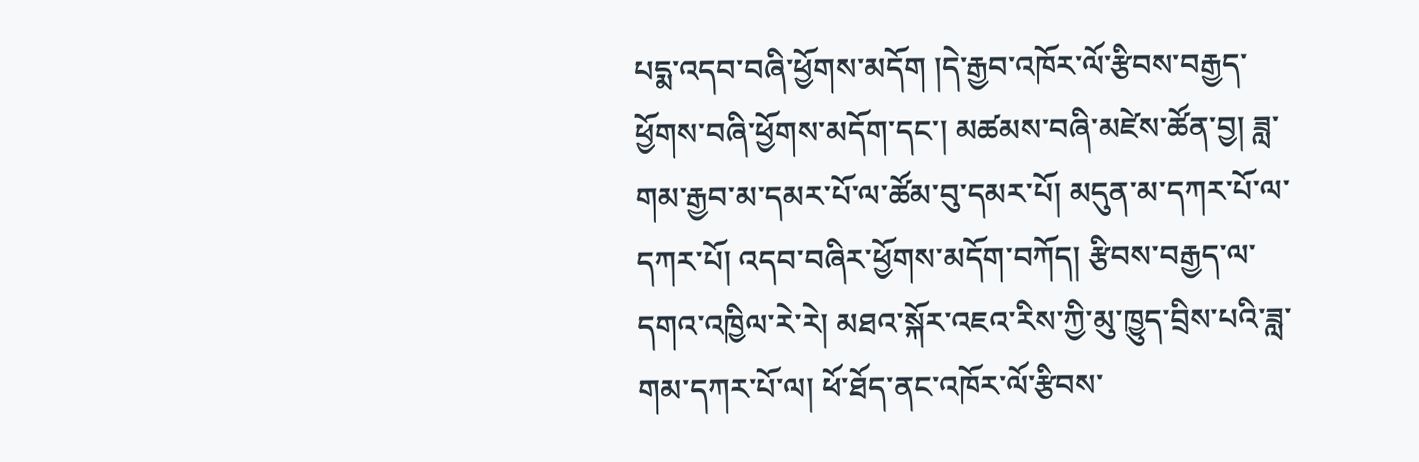པདྨ་འདབ་བཞི་ཕྱོགས་མདོག །དེ་རྒྱབ་འཁོར་ལོ་རྩིབས་བརྒྱད་ཕྱོགས་བཞི་ཕྱོགས་མདོག་དང་། མཚམས་བཞི་མཛེས་ཚོན་བྱ། ཟླ་གམ་རྒྱབ་མ་དམར་པོ་ལ་ཚོམ་བུ་དམར་པོ། མདུན་མ་དཀར་པོ་ལ་དཀར་པོ། འདབ་བཞིར་ཕྱོགས་མདོག་བཀོད། རྩིབས་བརྒྱད་ལ་དགའ་འཁྱིལ་རེ་རེ། མཐའ་སྐོར་འཇའ་རིས་ཀྱི་མུ་ཁྱུད་བྲིས་པའི་ཟླ་གམ་དཀར་པོ་ལ། ཕོ་ཐོད་ནང་འཁོར་ལོ་རྩིབས་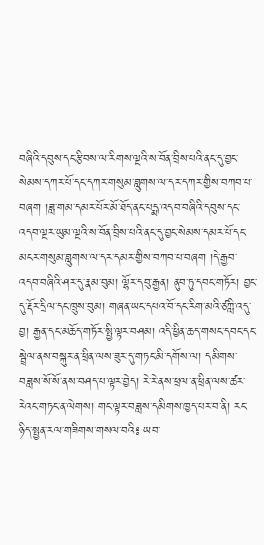བཞིའི་དབུས་དང་རྩིབས་ལ་རིགས་ལྔའི་ས་བོན་བྲིས་པའི་ནང་དུ་བྱང་སེམས་དཀར་པོ་དང་དཀར་གསུམ་བླུགས་ལ་དར་དཀར་གྱིས་བཀབ་པ་བཞག །ཟླ་གམ་དམར་པོར་མོ་ཐོད་ནང་པདྨ་འདབ་བཞིའི་དབུས་དང་འདབ་ལྔར་ཡུམ་ལྔའི་ས་བོན་བྲིས་པའི་ནང་དུ་བྱང་སེམས་དམར་པོ་དང་མངར་གསུམ་བླུགས་ལ་དར་དམར་གྱིས་བཀབ་པ་བཞག །དེ་རྒྱབ་འདབ་བཞིའི་ཤར་དུ་རྣམ་བུམ། ལྷོར་དབུ་རྒྱན། ནུབ་ཏུ་དབང་གཏོར། བྱང་དུ་རྡོར་དྲིལ་དང་ཁྲུས་བུམ། གཞན་ཡང་དཔའ་བོ་དང་རིག་མའི་ཙཀླི་འདུ་བྱ། རྒྱན་དང་མཆོད་གཏོར་སྤྱི་ལྟར་བཤམ། འདི་ཕྱིན་ཆད་གསང་དབང་དང་སྦྲེལ་ནས་བསྐུར་ན་ཕྲིན་ལས་ཟུར་དུ་གཏང་མི་དགོས་ལ། དམིགས་བཟླས་སོ་སོ་ནས་བཤད་པ་ལྟར་བྱེད། རེ་རེ་ནས་ཕྲལ་ན་ཕྲིན་ལས་ཚར་རེའང་གཏང་ན་ལེགས། གང་ལྟར་བཟླས་དམིགས་ཁྱད་པར་བ་ནི། རང་ཉིད་སྤྱན་རལ་གཟིགས་གསལ་བའི༔ ཡབ་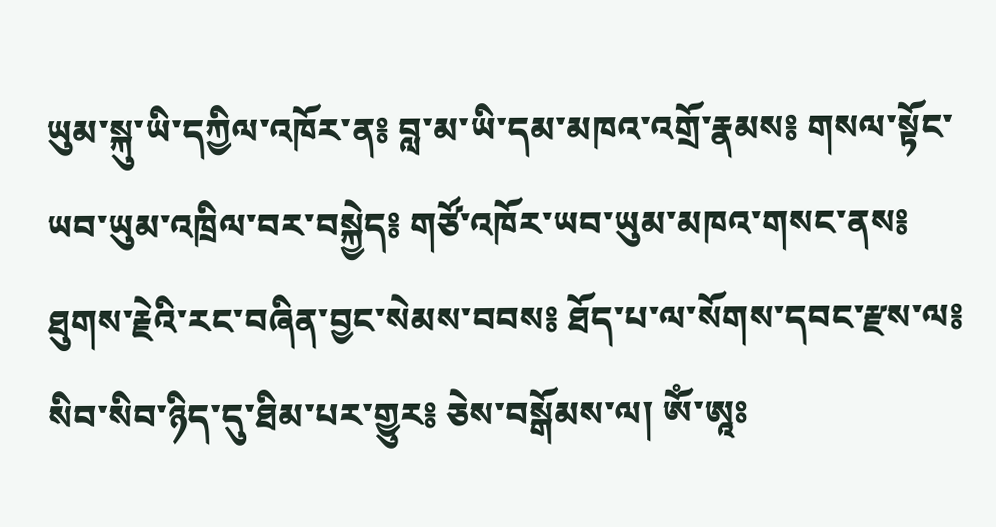ཡུམ་སྐུ་ཡི་དཀྱིལ་འཁོར་ན༔ བླ་མ་ཡི་དམ་མཁའ་འགྲོ་རྣམས༔ གསལ་སྟོང་ཡབ་ཡུམ་འཁྲིལ་བར་བསྐྱེད༔ གཙོ་འཁོར་ཡབ་ཡུམ་མཁའ་གསང་ནས༔ ཐུགས་རྗེའི་རང་བཞིན་བྱང་སེམས་བབས༔ ཐོད་པ་ལ་སོགས་དབང་རྫས་ལ༔ སིབ་སིབ་ཉིད་དུ་ཐིམ་པར་གྱུར༔ ཅེས་བསྒོམས་ལ། ཨོཾ་ཨཱཿ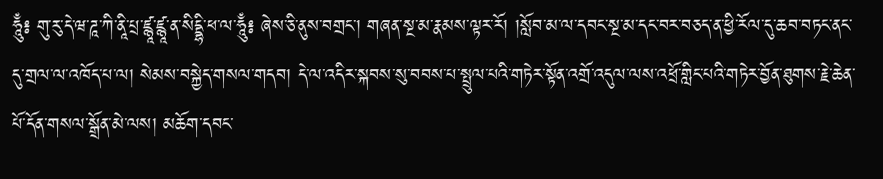ཧཱུྃ༔ གུ་རུ་དེ་ཝ་ཌཱ་ཀི་ནཱི་པྲ་ཛྙཱ་ཛྙཱ་ན་སིདྡྷི་ཕ་ལ་ཧཱུྃ༔ ཞེས་ཅི་ནུས་བགྲང་། གཞན་སྔ་མ་རྣམས་ལྟར་རོ། །སློབ་མ་ལ་དབང་སྔ་མ་དང་བར་བཅད་ན་ཕྱི་རོལ་དུ་ཆབ་བཏང་ནང་དུ་གྲལ་ལ་འཁོད་པ་ལ། སེམས་བསྐྱེད་གསལ་གདབ། དེ་ལ་འདིར་སྐབས་སུ་བབས་པ་སྤྲུལ་པའི་གཏེར་སྟོན་འགྲོ་འདུལ་ལས་འཕྲོ་གླིང་པའི་གཏེར་བྱོན་ཐུགས་རྗེ་ཆེན་པོ་དོན་གསལ་སྒྲོན་མེ་ལས། མཆོག་དབང་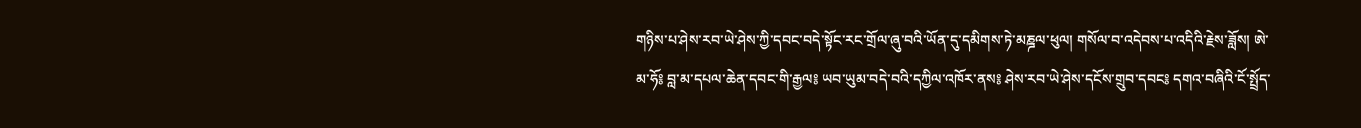གཉིས་པ་ཤེས་རབ་ཡེ་ཤེས་ཀྱི་དབང་བདེ་སྟོང་རང་གྲོལ་ཞུ་བའི་ཡོན་དུ་དམིགས་ཏེ་མཎྜལ་ཕུལ། གསོལ་བ་འདེབས་པ་འདིའི་རྗེས་ཟློས། ཨེ་མ་ཧོ༔ བླ་མ་དཔལ་ཆེན་དབང་གི་རྒྱལ༔ ཡབ་ཡུམ་བདེ་བའི་དཀྱིལ་འཁོར་ནས༔ ཤེས་རབ་ཡེ་ཤེས་དངོས་གྲུབ་དབང༔ དགའ་བཞིའི་ངོ་སྤྲོད་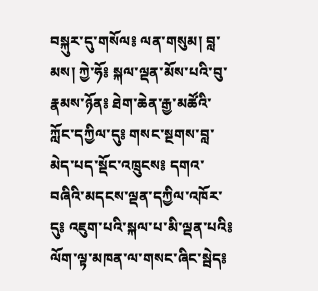བསྐུར་དུ་གསོལ༔ ལན་གསུམ། བླ་མས། ཀྱེ་ཧོ༔ སྐལ་ལྡན་མོས་པའི་བུ་རྣམས་ཉོན༔ ཐེག་ཆེན་རྒྱ་མཚོའི་ཀློང་དཀྱིལ་དུ༔ གསང་སྔགས་བླ་མེད་པད་སྡོང་འཁྲུངས༔ དགའ་བཞིའི་མདངས་ལྡན་དཀྱིལ་འཁོར་དུ༔ འཇུག་པའི་སྐལ་པ་མི་ལྡན་པའི༔ ལོག་ལྟ་མཁན་ལ་གསང་ཞིང་སྦེད༔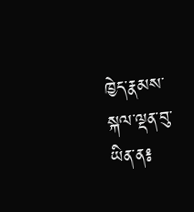ཁྱེད་རྣམས་སྐལ་ལྡན་བུ་ཡིན་ན༔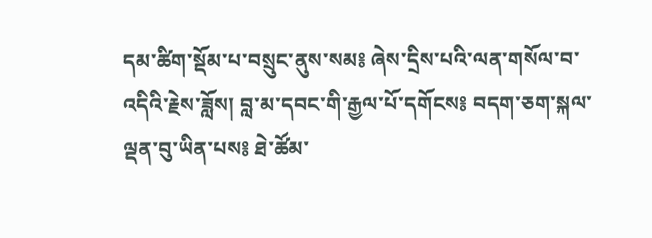དམ་ཚིག་སྡོམ་པ་བསྲུང་ནུས་སམ༔ ཞེས་དྲིས་པའི་ལན་གསོལ་བ་འདིའི་རྗེས་ཟློས། བླ་མ་དབང་གི་རྒྱལ་པོ་དགོངས༔ བདག་ཅག་སྐལ་ལྡན་བུ་ཡིན་པས༔ ཐེ་ཚོམ་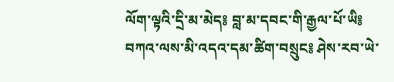ལོག་ལྟའི་དྲི་མ་མེད༔ བླ་མ་དབང་གི་རྒྱལ་པོ་ཡི༔ བཀའ་ལས་མི་འདའ་དམ་ཚིག་བསྲུང༔ ཤེས་རབ་ཡེ་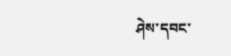ཤེས་དབང་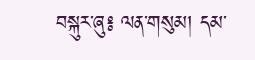བསྐུར་ཞུ༔ ལན་གསུམ། དམ་